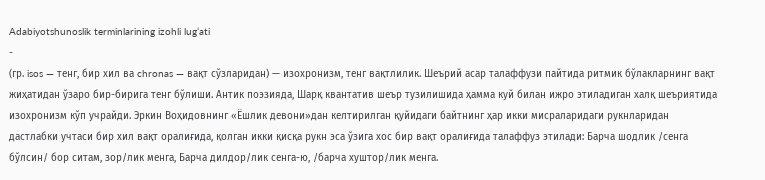Adabiyotshunoslik terminlarining izohli lugʻati
-
(гр. isos — тенг, бир хил ва chronas — вақт сўзларидан) — изохронизм, тенг вақтлилик. Шеърий асар талаффузи пайтида ритмик бўлакларнинг вақт жиҳатидан ўзаро бир-бирига тенг бўлиши. Антик поэзияда, Шарқ квантатив шеър тузилишида ҳамма куй билан ижро этиладиган халқ шеъриятида изохронизм кўп учрайди. Эркин Воҳидовнинг «Ёшлик девони»дан келтирилган қуйидаги байтнинг ҳар икки мисраларидаги рукнларидан дастлабки учтаси бир хил вақт оралиғида, қолган икки қисқа рукн эса ўзига хос бир вақт оралиғида талаффуз этилади: Барча шодлик /сенга бўлсин/ бор ситам, зор/лик менга, Барча дилдор/лик сенга-ю, /барча хуштор/лик менга.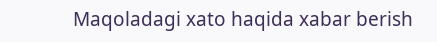Maqoladagi xato haqida xabar berish